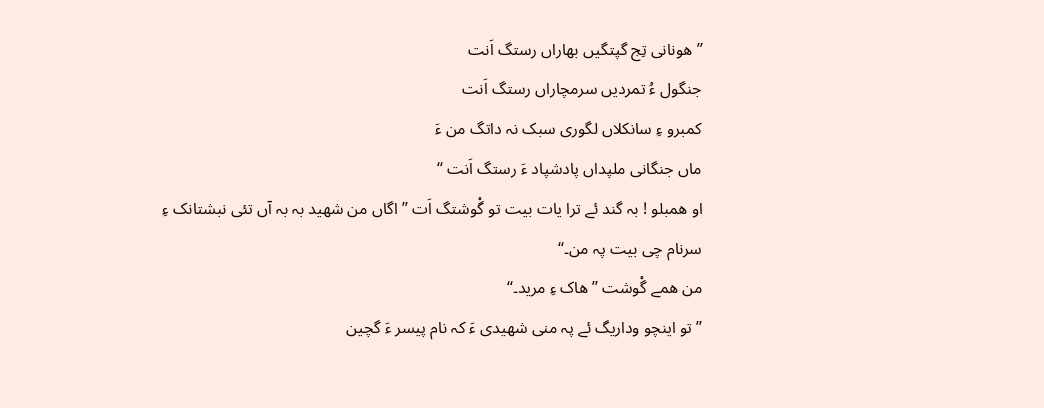’’ ھونانی تِج گپتگیں بھاراں رستگ اَنت
جنگول ءُ تمردیں سرمچاراں رستگ اَنت
کمبرو ءِ سانکلاں لگوری سبک نہ داتگ من ءَ
ماں جنگانی ملپداں پادشپاد ءَ رستگ اَنت ‘‘
او ھمبلو ! بہ گند ئے ترا یات بیت تو گْوشتگ اَت ’’ اگاں من شھید بہ بہ آں تئی نبشتانک ءِ سرنام چی بیت پہ من۔‘‘
من ھمے گْوشت ’’ ھاک ءِ مرید۔‘‘
’’ تو اینچو وداریگ ئے پہ منی شھیدی ءَ کہ نام پیسر ءَ گچین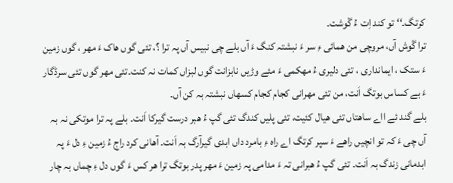کرتگ۔‘‘ تو کند اِت ءُ گْوشت۔
ترا گْوش آں، مروچی من ھمائی ءِ سر ءَ نبشتہ کنگ ءَ آں بلے چی نبیس آں پہ ترا ؟، تئی گوں ھاک ءَ مھر ، گوں زمین ءَ ستک ، ایمانداری ، تئی دلیری ءُ مھکمی ءَ مئے وڑیں نابزانت گوں لبزاں کمات نہ کنت۔تئی مھر گوں تئی سرڈگار ءَ بے کساس بوتگ اَنت، من تئی مھرانی کجام کجام کسھاں نبشتہ بہ کن آں۔
بلے گند ئے ااے ساھتاں تئی ھیال کئیت، تئی پلیں کندگ تئی گپ ءُ ھبر درست گیرکا اَنت۔ بلے پہ ترا موتکی نہ بہ آں چی ءَ کہ تو انچیں راھے ءَ سپر کرتگ اے راہ ءِ بامرد داں ابدی گیرآرگ بہ اَنت۔ آھانی کرد راج ءُ زمین ءِ دل ءَ پہ ابدمانی زندگ بہ اَنت۔ تئی گپ ءُ ھبرانی تہ ءَ مدامی پہ زمین ءَ مھر پدر بوتگ ترا ھر کس ءَ گوں دل ءِ چماں بہ چار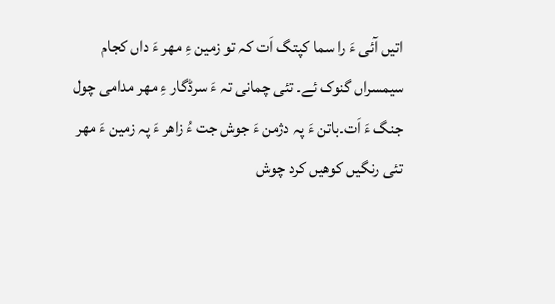اتیں آئی ءَ را سما کپتگ اَت کہ تو زمین ءِ مھر ءَ داں کجام سیمسراں گنوک ئے۔ تئی چمانی تہ ءَ سرڈگار ءِ مھر مدامی چول جنگ ءَ اَت۔باتن ءَ پہ دژمن ءَ جوش جت ءُ زاھر ءَ پہ زمین ءَ مھر تئی رنگیں کوھیں کرد چوش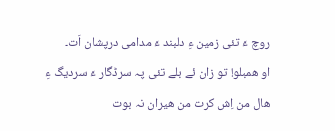روچ ءَ تئی زمین ءِ دلبند ءَ مدامی درپشان اَت۔
او ھمبلو! تو زان ئے بلے تئی پہ سرڈگار ءَ سردیگ ءِ ھال من اِش کرت من ھیران نہ بوت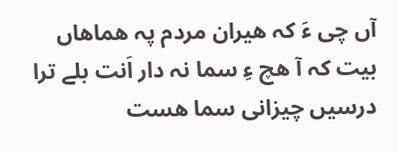آں چی ءَ کہ ھیران مردم پہ ھماھاں بیت کہ آ ھچ ءِ سما نہ دار اَنت بلے ترا درسیں چیزانی سما ھست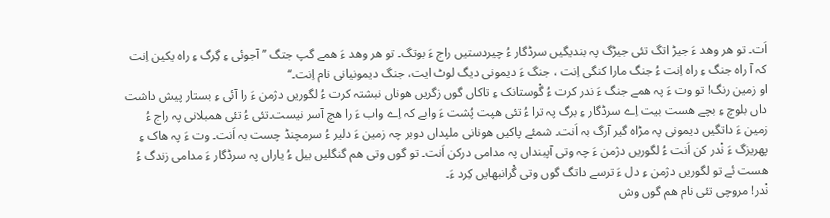اَت۔ تو ھر وھد ءَ جیڑ اتگ تئی جیڑگ پہ بندیگیں سرڈگار ءُ چیردستیں راج ءَ بوتگ۔ تو ھر وھد ءَ ھمے گپ جتگ ’’ آجوئی ءِ گِرگ ءِ راہ یکین اِنت کہ آ راہ جنگ ءِ راہ اِنت ءُ جنگ مارا کنگی اِنت ، جنگ ءَ دیمونی دیگ لوٹ ایت، جنگ دیمونیانی نام اِنت۔‘‘
او زمین رنگ! تو وت ءَ پہ ھمے جنگ ءَ ندر کرت ءُ گْوستانک ءِ تاکاں گوں زگریں ھوناں نبشتہ کرت ءُ لگوریں دژمن ءَ را آئی ءِ بستار پیش داشت داں بلوچ ءِ بچے ھست بیت اِے سرڈگار ءِ برگ پہ ترا ءُ تئی ھپت پُشت ءَ وابے کہ اِے واب ءَ را ھچ آسر نیست۔تئی ءُ تئی ھمبلانی پہ راج ءُ زمین ءَ داتگیں دیمونی پہ مڑاہ گیر آرگ بہ اَنت۔ شمئے پاکیں ھونانی ملپداں دوبر چہ زمین ءَ دلیر ءُ سرمچنڈ چست بہ اَنت۔ وت ءَ پہ ھاک ءِ پھریزگ ءَ نْدر کن اَنت ءُ لگوریں دژمن ءَ چہ وتی آپبنداں پہ مدامی درکن اَنت۔ تو گوں وتی ھم گنگلیں بیل ءُ یاراں پہ سرڈگار ءَ مدامی زندگ ءُ ھست ئے تو لگوریں دژمن ءِ دل ءَ ترسے داتگ گوں وتی گْرانبھایں کِرد ءَ۔
نْدر! مروچی تئی نام ھم گوں وش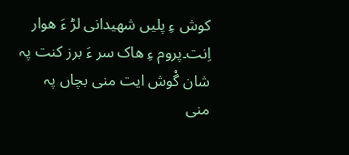کوش ءِ پلیں شھیدانی لڑ ءَ ھوار اِنت۔پروم ءِ ھاک سر ءَ برز کنت پہ شان گْوش ایت منی بچاں پہ منی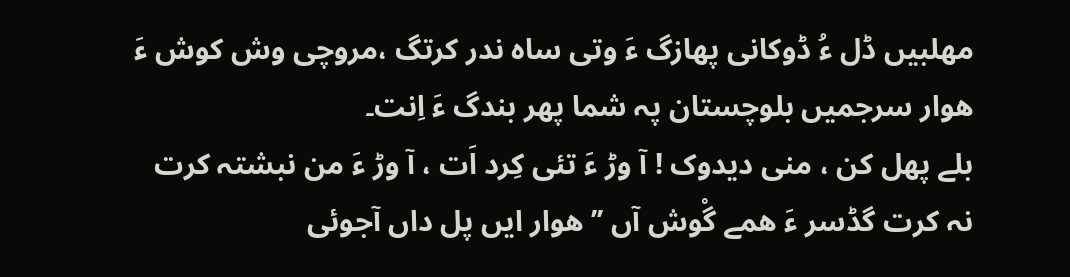مھلبیں ڈل ءُ ڈوکانی پھازگ ءَ وتی ساہ ندر کرتگ ،مروچی وش کوش ءَ ھوار سرجمیں بلوچستان پہ شما پھر بندگ ءَ اِنت۔
بلے پھل کن ، منی دیدوک ! آ وڑ ءَ تئی کِرد اَت ، آ وڑ ءَ من نبشتہ کرت نہ کرت گڈسر ءَ ھمے گْوش آں ’’ ھوار ایں پل داں آجوئی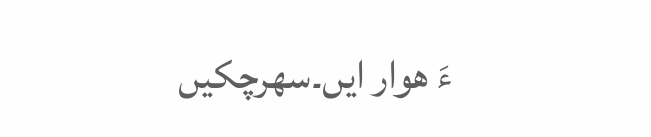ءَ ھوار ایں۔سھرچکیں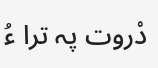دْروت پہ ترا ءُ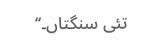تئی سنگتاں۔‘‘